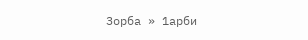Зорба » 1арби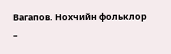Вагапов. Нохчийн фольклор –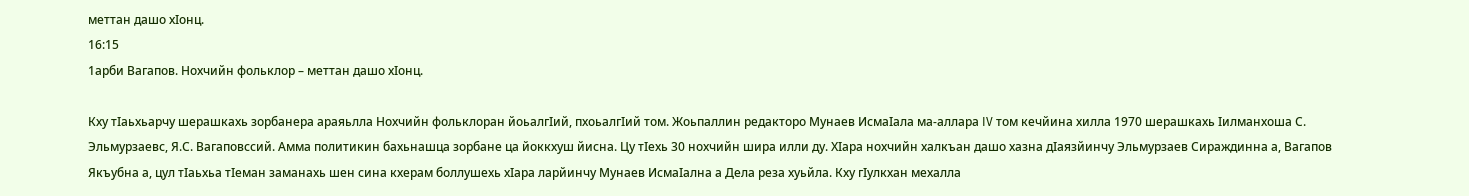меттан дашо хIонц.
16:15
1арби Вагапов. Нохчийн фольклор – меттан дашо хIонц.

Кху тIаьхьарчу шерашкахь зорбанера араяьлла Нохчийн фольклоран йоьалгIий, пхоьалгIий том. Жоьпаллин редакторо Мунаев ИсмаIала ма-аллара IV том кечйина хилла 1970 шерашкахь Iилманхоша С. Эльмурзаевс, Я.С. Вагаповссий. Амма политикин бахьнашца зорбане ца йоккхуш йисна. Цу тIехь 30 нохчийн шира илли ду. ХIара нохчийн халкъан дашо хазна дIаязйинчу Эльмурзаев Сираждинна а, Вагапов Якъубна а, цул тIаьхьа тIеман заманахь шен сина кхерам боллушехь хIара ларйинчу Мунаев ИсмаIална а Дела реза хуьйла. Кху гIулкхан мехалла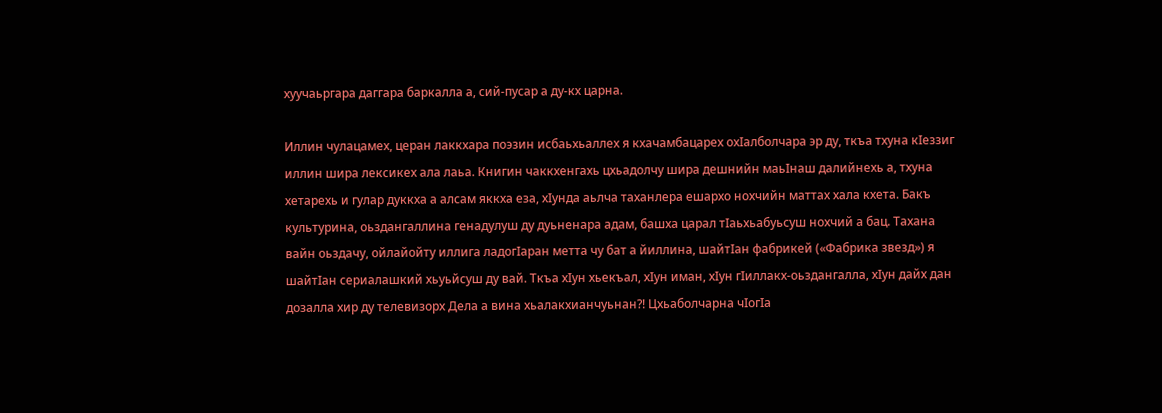хуучаьргара даггара баркалла а, сий-пусар а ду-кх царна.

Иллин чулацамех, церан лаккхара поэзин исбаьхьаллех я кхачамбацарех охIалболчара эр ду, ткъа тхуна кIеззиг иллин шира лексикех ала лаьа. Книгин чаккхенгахь цхьадолчу шира дешнийн маьIнаш далийнехь а, тхуна хетарехь и гулар дуккха а алсам яккха еза, хIунда аьлча таханлера ешархо нохчийн маттах хала кхета. Бакъ культурина, оьздангаллина генадулуш ду дуьненара адам, башха царал тIаьхьабуьсуш нохчий а бац. Тахана вайн оьздачу, ойлайойту иллига ладогIаран метта чу бат а йиллина, шайтIан фабрикей («Фабрика звезд») я шайтIан сериалашкий хьуьйсуш ду вай. Ткъа хIун хьекъал, хIун иман, хIун гIиллакх-оьздангалла, хIун дайх дан дозалла хир ду телевизорх Дела а вина хьалакхианчуьнан?! Цхьаболчарна чIогIа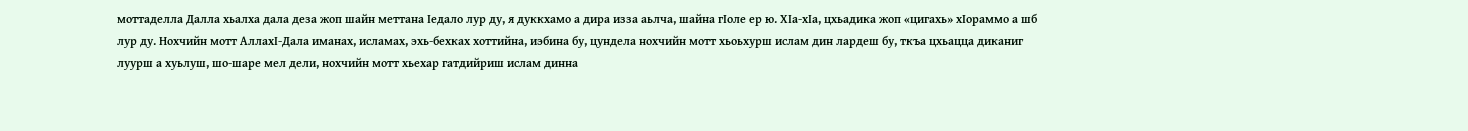моттаделла Далла хьалха дала деза жоп шайн меттана Iедало лур ду, я дуккхамо а дира изза аьлча, шайна гIоле ер ю. ХIа-хIа, цхьадика жоп «цигахь» хIораммо а шб лур ду. Нохчийн мотт АллахI-Дала иманах, исламах, эхь-бехках хоттийна, иэбина бу, цундела нохчийн мотт хьоьхурш ислам дин лардеш бу, ткъа цхьацца диканиг луурш а хуьлуш, шо-шаре мел дели, нохчийн мотт хьехар гатдийриш ислам динна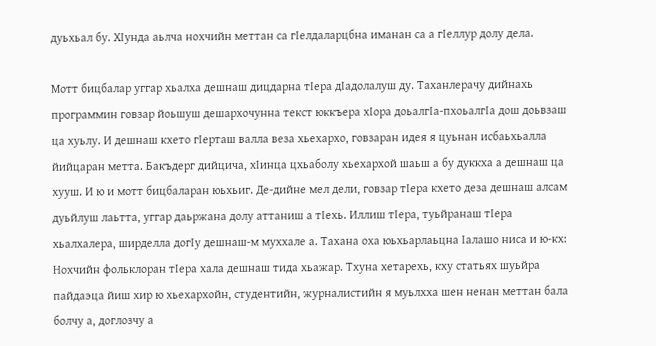дуьхьал бу. ХIунда аьлча нохчийн меттан са гIелдаларцбна иманан са а гIеллур долу дела.

Мотт бицбалар уггар хьалха дешнаш дицдарна тIера дIадолалуш ду. Таханлерачу дийнахь программин говзар йоьшуш дешархочунна текст юккъера хIора доьалгIа-пхоьалгIа дош доьвзаш ца хуьлу. И дешнаш кхето гIерташ валла веза хьехархо, говзаран идея я цуьнан исбаьхьалла йийцаран метта. Бакъдерг дийцича, хIинца цхьаболу хьехархой шаьш а бу дуккха а дешнаш ца хууш. И ю и мотт бицбаларан юьхьиг. Де-дийне мел дели, говзар тIера кхето деза дешнаш алсам дуьйлуш лаьтта, уггар даьржана долу аттаниш а тIехь. Иллиш тIера, туьйранаш тIера хьалхалера, ширделла догIу дешнаш-м муххале а. Тахана оха юьхьарлаьцна Iалашо ниса и ю-кх: Нохчийн фольклоран тIера хала дешнаш тида хьажар. Тхуна хетарехь, кху статьях шуьйра пайдаэца йиш хир ю хьехархойн, студентийн, журналистийн я муьлхха шен ненан меттан бала болчу а, доглозчу а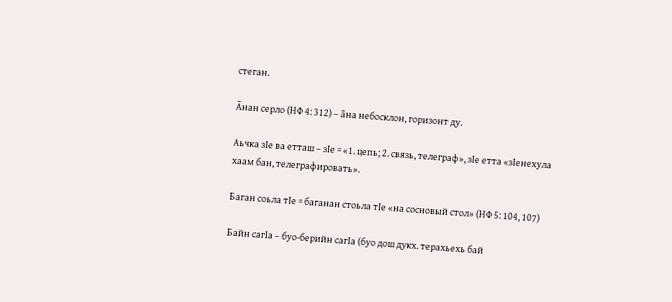стеган.

Āнан серло (НФ 4: 312) – āна небосклон, горизонт ду.

Аьчка зIе ва етташ – зIе = «1. цепь; 2. связь, телеграф», зIе етта «зIенехула хаам бан, телеграфировать».

Баган соьла тIе = баганан стоьла тIе «на сосновый стол» (НФ 5: 104, 107)

Байн сагIа – буо-берийн сагIа (буо дош дукх. терахьехь бай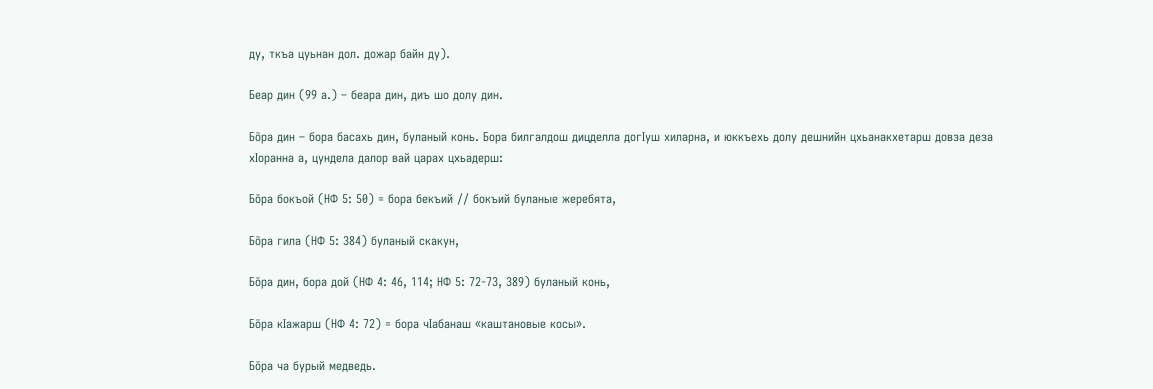ду, ткъа цуьнан дол. дожар байн ду).

Беар дин (99 а.) – беара дин, диъ шо долу дин.

Бōра дин – бора басахь дин, буланый конь. Бора билгалдош дицделла догIуш хиларна, и юккъехь долу дешнийн цхьанакхетарш довза деза хIоранна а, цундела далор вай царах цхьадерш:

Бōра бокъой (НФ 5: 50) = бора бекъий // бокъий буланые жеребята,

Бōра гила (НФ 5: 384) буланый скакун,

Бōра дин, бора дой (НФ 4: 46, 114; НФ 5: 72-73, 389) буланый конь,

Бōра кIажарш (НФ 4: 72) = бора чIабанаш «каштановые косы».

Бōра ча бурый медведь.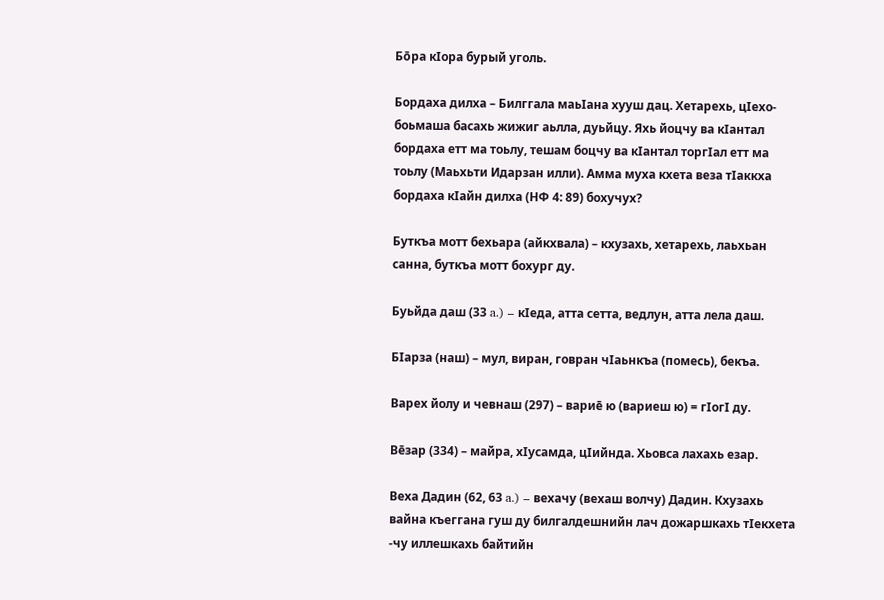Бōра кIора бурый уголь.

Бордаха дилха – Билггала маьIана хууш дац. Хетарехь, цIехо-боьмаша басахь жижиг аьлла, дуьйцу. Яхь йоцчу ва кIантал бордаха етт ма тоьлу, тешам боцчу ва кIантал торгIал етт ма тоьлу (Маьхьти Идарзан илли). Амма муха кхета веза тIаккха бордаха кIайн дилха (НФ 4: 89) бохучух?

Буткъа мотт бехьара (айкхвала) – кхузахь, хетарехь, лаьхьан санна, буткъа мотт бохург ду.

Буьйда даш (33 a.) – кIеда, атта сетта, ведлун, атта лела даш.

БIарза (наш) – мул, виран, говран чIаьнкъа (помесь), бекъа.

Варех йолу и чевнаш (297) – вариē ю (вариеш ю) = гIогI ду.

Вēзар (334) – майра, хIусамда, цIийнда. Хьовса лахахь езар.

Веха Дадин (62, 63 a.) – вехачу (вехаш волчу) Дадин. Кхузахь вайна къеггана гуш ду билгалдешнийн лач дожаршкахь тIекхета -чу иллешкахь байтийн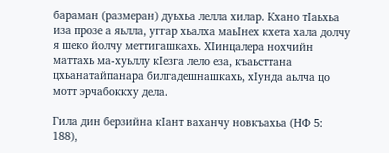бараман (размеран) дуьхьа лелла хилар. Кхано тIаьхьа иза прозе а яьлла, уггар хьалха маьIнех кхета хала долчу я шеко йолчу меттигашкахь. ХIинцалера нохчийн маттахь ма-хуьллу кIезга лело еза, къаьсттана цхьанатайпанара билгадешнашкахь, хIунда аьлча цо мотт эрчабоккху дела.

Гила дин берзийна кIант ваханчу новкъахьа (НФ 5: 188),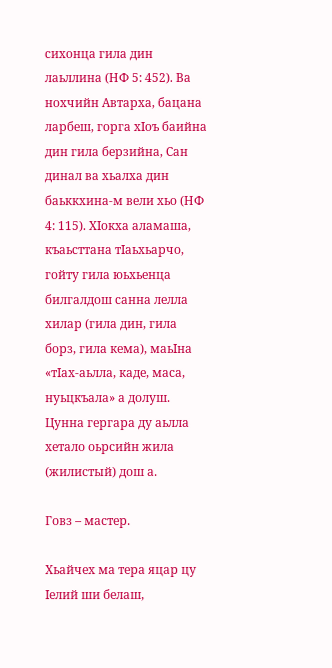сихонца гила дин лаьллина (НФ 5: 452). Ва нохчийн Автарха, бацана ларбеш, горга хIоъ баийна дин гила берзийна, Сан динал ва хьалха дин баьккхина-м вели хьо (НФ 4: 115). ХIокха аламаша, къаьсттана тIаьхьарчо, гойту гила юьхьенца билгалдош санна лелла хилар (гила дин, гила борз, гила кема), маьIна «тIах-аьлла, каде, маса, нуьцкъала» а долуш. Цунна гергара ду аьлла хетало оьрсийн жила (жилистый) дош а.

Говз – мастер.

Хьайчех ма тера яцар цу Iелий ши белаш,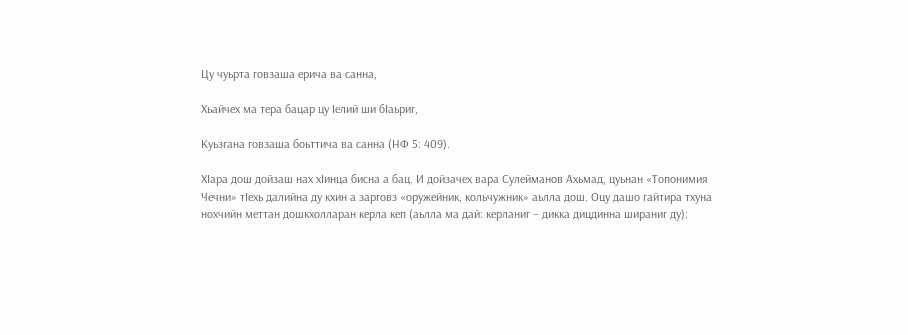Цу чуьрта говзаша ерича ва санна,

Хьайчех ма тера бацар цу Iелий ши бIаьриг,

Куьзгана говзаша боьттича ва санна (НФ 5: 409).

ХIара дош дойзаш нах хIинца бисна а бац. И дойзачех вара Сулейманов Ахьмад, цуьнан «Топонимия Чечни» тIехь далийна ду кхин а зарговз «оружейник, кольчужник» аьлла дош. Оцу дашо гайтира тхуна нохчийн меттан дошкхолларан керла кеп (аьлла ма дай: керланиг – дикка дицдинна шираниг ду):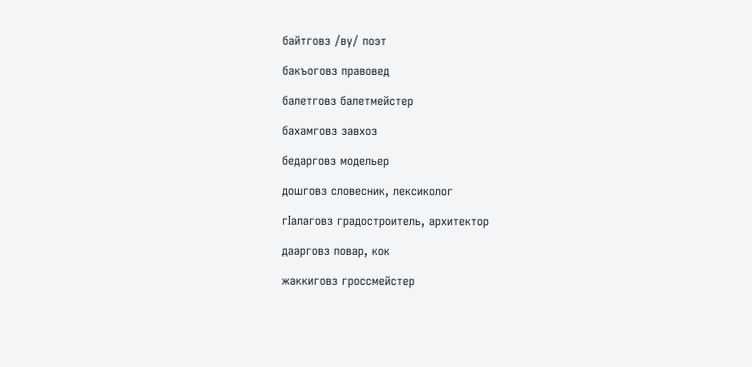байтговз /ву/ поэт

бакъоговз правовед

балетговз балетмейстер

бахамговз завхоз

бедарговз модельер

дошговз словесник, лексиколог

гIалаговз градостроитель, архитектор

даарговз повар, кок

жаккиговз гроссмейстер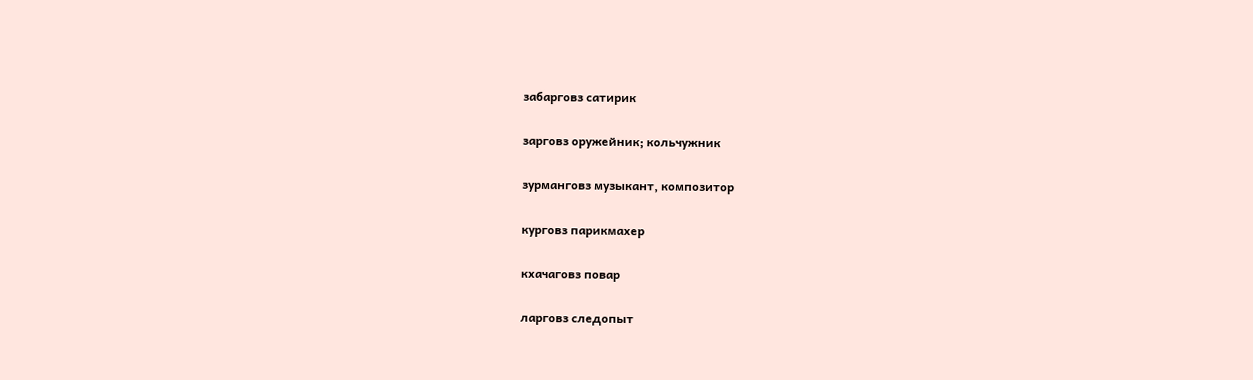забарговз сатирик

зарговз оружейник; кольчужник

зурманговз музыкант, композитор

курговз парикмахер

кхачаговз повар

ларговз следопыт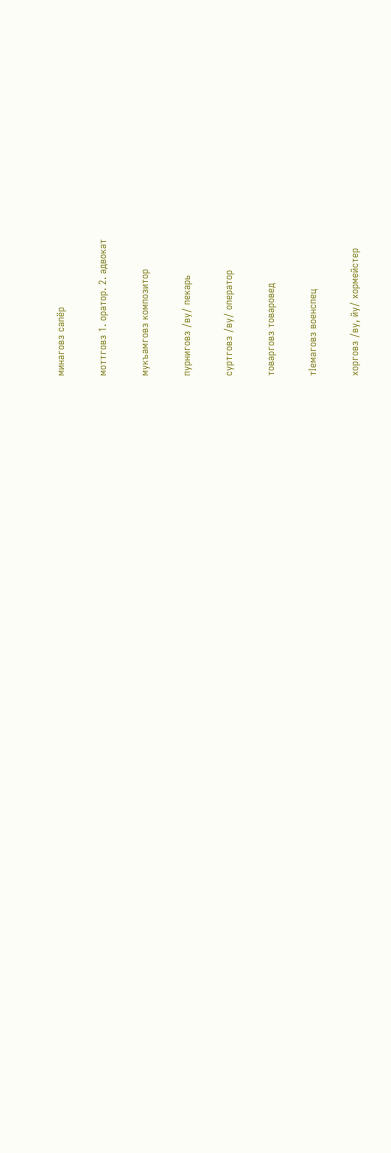минаговз сапёр

моттговз 1. оратор. 2. адвокат

мукъамговз композитор

пурниговз /ву/ пекарь

суртговз /ву/ оператор

товарговз товаровед

тIемаговз военспец

хорговз /ву, йу/ хормейстер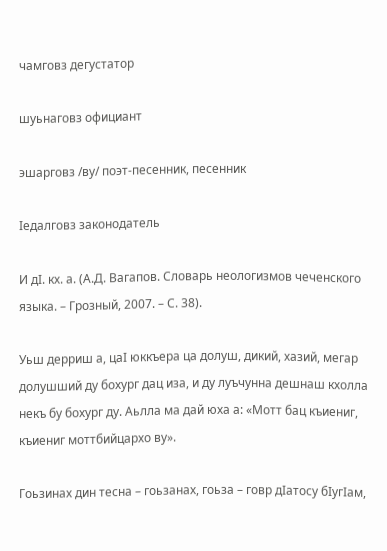чамговз дегустатор

шуьнаговз официант

эшарговз /ву/ поэт-песенник, песенник

Iедалговз законодатель

И дI. кх. а. (А.Д. Вагапов. Словарь неологизмов чеченского языка. – Грозный, 2007. – С. 38).

Уьш дерриш а, цаI юккъера ца долуш, дикий, хазий, мегар долушший ду бохург дац иза, и ду луъчунна дешнаш кхолла некъ бу бохург ду. Аьлла ма дай юха а: «Мотт бац къиениг, къиениг моттбийцархо ву».

Гоьзинах дин тесна – гоьзанах, гоьза – говр дIатосу бIугIам,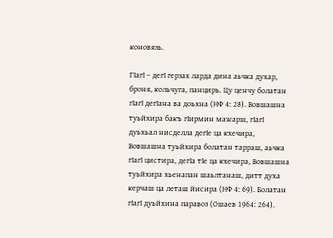коновязь.

ГIагI – дегI герзах ларда дина аьчка духар, броня, кольчуга, панцирь. Цу ценчу болатан гIагI дегIана ва доьхна (НФ 4: 28). Вовшашна туьйхира бакъ гIирмин мажарш, гIагI дуьхьал нисделла дегIе ца кхечира, Вовшашна туьйхира болатан тарраш, аьчка гIагI цистира, дегIа тIе ца кхечира, Вовшашна туьйхира хьенапан шаьлтанаш, дитт духа керчаш ца леташ йисира (НФ 4: 69). Болатан гIагI дуьйхина паравоз (Ошаев 1964: 264).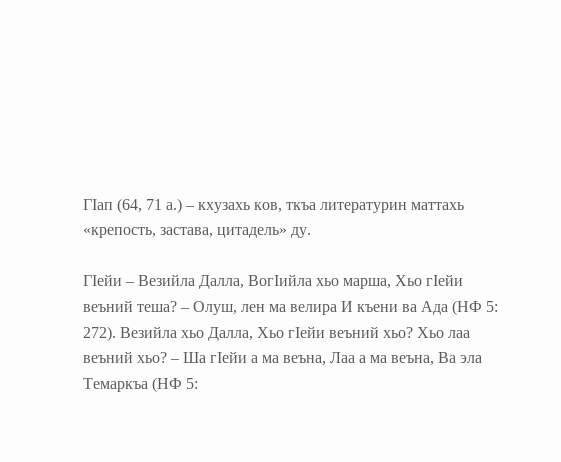ГIап (64, 71 а.) – кхузахь ков, ткъа литературин маттахь «крепость, застава, цитадель» ду.

ГIейи – Везийла Далла, ВогIийла хьо марша, Хьо гIейи веъний теша? – Олуш, лен ма велира И къени ва Ада (НФ 5: 272). Везийла хьо Далла, Хьо гIейи веъний хьо? Хьо лаа веъний хьо? – Ша гIейи а ма веъна, Лаа а ма веъна, Ва эла Темаркъа (НФ 5: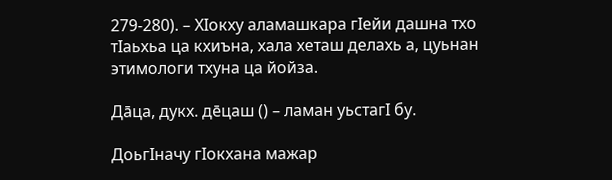279-280). – ХIокху аламашкара гIейи дашна тхо тIаьхьа ца кхиъна, хала хеташ делахь а, цуьнан этимологи тхуна ца йойза.

Дāца, дукх. дēцаш () – ламан уьстагI бу.

ДоьгIначу гIокхана мажар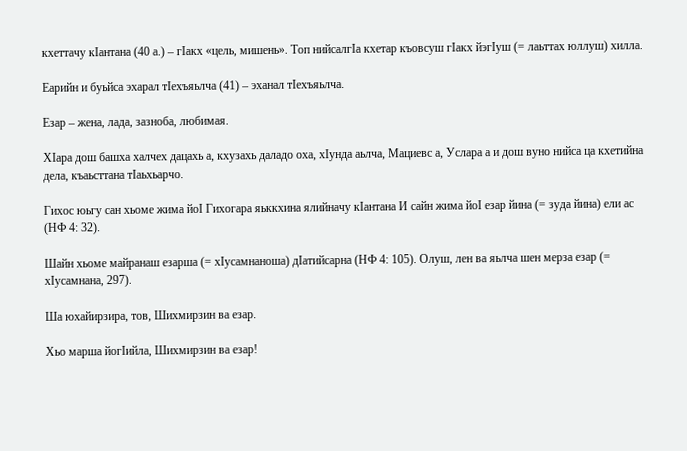кхеттачу кIантана (40 а.) – гIакх «цель, мишень». Топ нийсалгIа кхетар къовсуш гIакх йэгIуш (= лаьттах юллуш) хилла.

Еарийн и буьйса эхарал тIехъяьлча (41) – эханал тIехъяьлча.

Езар – жена, лада, зазноба, любимая.

ХIара дош башха халчех дацахь а, кхузахь даладо оха, хIунда аьлча, Мациевс а, Услара а и дош вуно нийса ца кхетийна дела, къаьсттана тIаьхьарчо.

Гихос юьгу сан хьоме жима йоI Гихогара яьккхина ялийначу кIантана И сайн жима йоI езар йина (= зуда йина) ели ас (НФ 4: 32).

Шайн хьоме майранаш езарша (= хIусамнаноша) дIатийсарна (НФ 4: 105). Олуш, лен ва яьлча шен мерза езар (= хIусамнана, 297).

Ша юхайирзирa, тов, Шихмирзин ва езар.

Хьо марша йогIийла, Шихмирзин ва езар!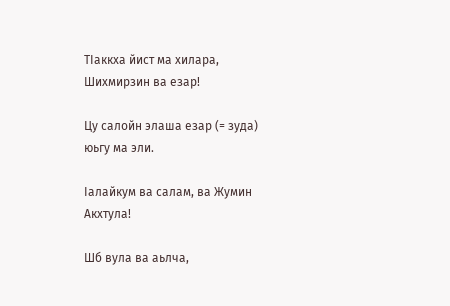ТIаккха йист ма хилара, Шихмирзин ва езар!

Цу салойн элаша езар (= зуда) юьгу ма эли.

Iалайкум ва салам, ва Жумин Акхтула!

Шб вула ва аьлча,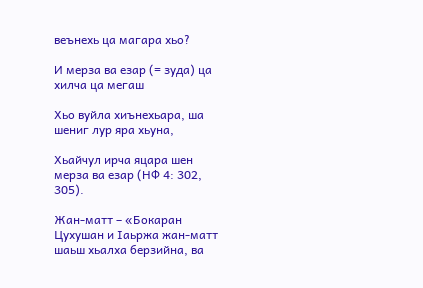веънехь ца магара хьо?

И мерза ва езар (= зуда) ца хилча ца мегаш

Хьо вуйла хиънехьара, ша шениг лур яра хьуна,

Хьайчул ирча яцара шен мерза ва езар (НФ 4: 302, 305).

Жан-матт – «Бокаран Цухушан и Iаьржа жан-матт шаьш хьалха берзийна, ва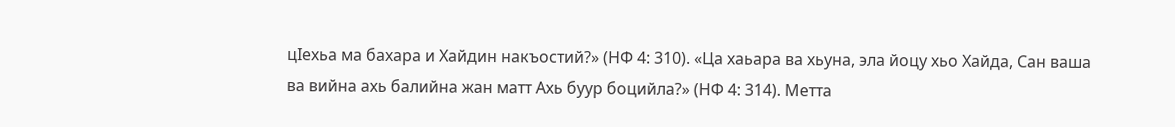цIехьа ма бахара и Хайдин накъостий?» (НФ 4: 310). «Ца хаьара ва хьуна, эла йоцу хьо Хайда, Сан ваша ва вийна ахь балийна жан матт Ахь буур боцийла?» (НФ 4: 314). Метта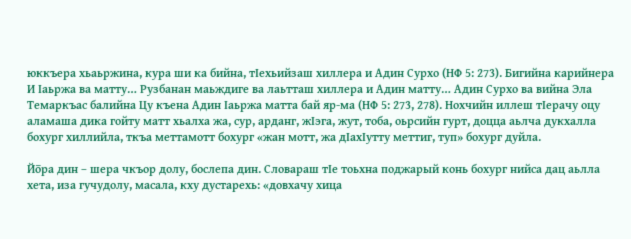юккъера хьаьржина, кура ши ка бийна, тIехьийзаш хиллера и Адин Сурхо (НФ 5: 273). Бигийна карийнера И Iаьржа ва матту… Рузбанан маьждиге ва лаьтташ хиллера и Адин матту… Адин Сурхо ва вийна Эла Темаркъас балийна Цу къена Адин Iаьржа матта бай яр-ма (НФ 5: 273, 278). Нохчийн иллеш тIерачу оцу аламаша дика гойту матт хьалха жа, сур, арданг, жIэга, жут, тоба, оьрсийн гурт, доцца аьлча дукхалла бохург хиллийла, ткъа меттамотт бохург «жан мотт, жа дIахIутту меттиг, туп» бохург дуйла.

Йōра дин – шера чкъор долу, бослепа дин. Словараш тIе тоьхна поджарый конь бохург нийса дац аьлла хета, иза гучудолу, масала, кху дустарехь: «довхачу хица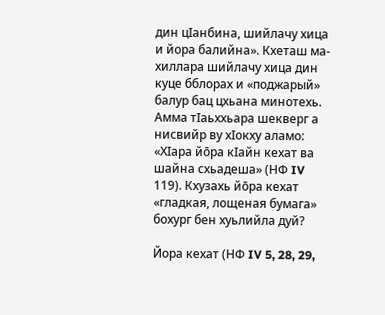дин цIанбина, шийлачу хица и йора балийна». Кхеташ ма-хиллара шийлачу хица дин куце бблорах и «поджарый» балур бац цхьана минотехь. Амма тIаьххьара шекверг а нисвийр ву хIокху аламо: «ХIара йōра кIайн кехат ва шайна схьадеша» (НФ IV 119). Кхузахь йōра кехат «гладкая, лощеная бумага» бохург бен хуьлийла дуй?

Йора кехат (НФ IV 5, 28, 29,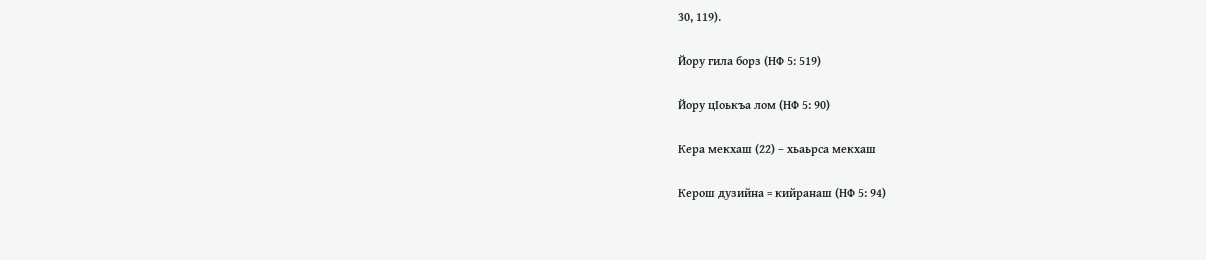30, 119).

Йору гила борз (НФ 5: 519)

Йору цIоькъа лом (НФ 5: 90)

Кера мекхаш (22) – хьаьрса мекхаш

Керош дузийна = кийранаш (НФ 5: 94)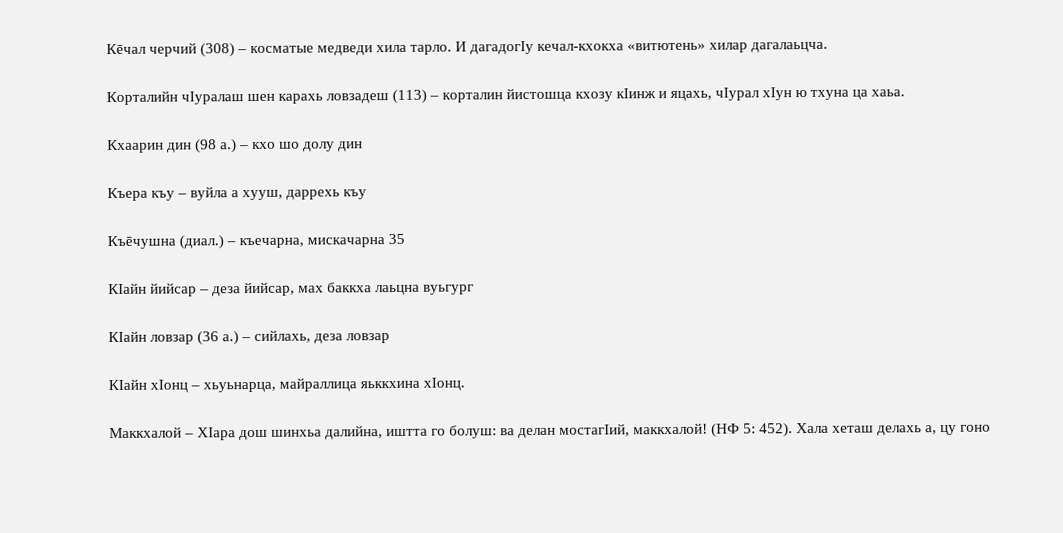Кēчал черчий (308) – косматые медведи хила тарло. И дагадогIу кечал-кхокха «витютень» хилар дагалаьцча.

Корталийн чIуралаш шен карахь ловзадеш (113) – корталин йистошца кхозу кIинж и яцахь, чIурал хIун ю тхуна ца хаьа.

Кхаарин дин (98 а.) – кхо шо долу дин

Къера къу – вуйла а хууш, даррехь къу

Къēчушна (диал.) – къечарна, мискачарна 35

КIайн йийсар – деза йийсар, мах баккха лаьцна вуьгург

КIайн ловзар (36 а.) – сийлахь, деза ловзар

КIайн хIонц – хьуьнарца, майраллица яьккхина хIонц.

Маккхалой – ХIара дош шинхьа далийна, иштта го болуш: ва делан мостагIий, маккхалой! (НФ 5: 452). Хала хеташ делахь а, цу гоно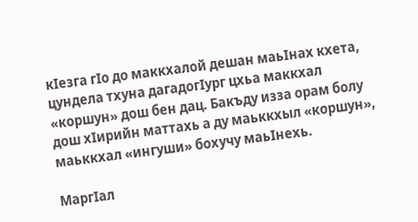кIезга гIо до маккхалой дешан маьIнах кхета, цундела тхуна дагадогIург цхьа маккхал «коршун» дош бен дац. Бакъду изза орам болу дош хIирийн маттахь а ду маьккхыл «коршун», маьккхал «ингуши» бохучу маьIнехь.

МаргIал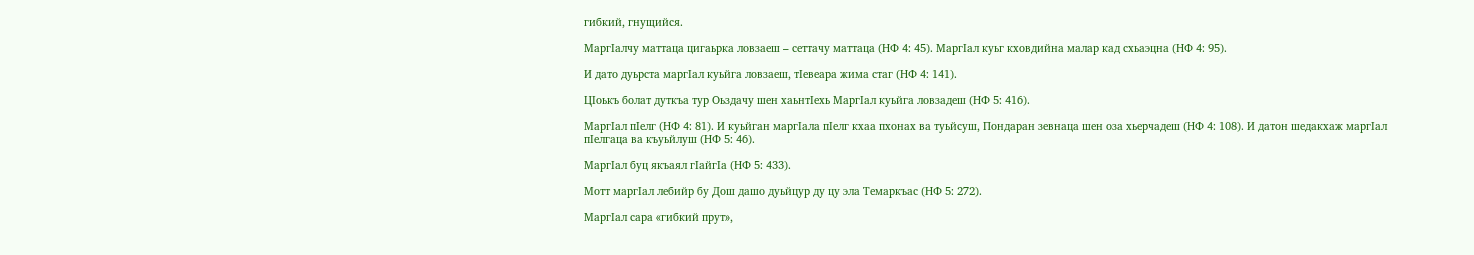гибкий, гнущийся.

МаргIалчу маттаца цигаьрка ловзаеш – сеттачу маттаца (НФ 4: 45). МаргIал куьг кховдийна малар кад схьаэцна (НФ 4: 95).

И дато дуьрста маргIал куьйга ловзаеш, тIевеара жима стаг (НФ 4: 141).

ЦIоькъ болат дуткъа тур Оьздачу шен хаьнтIехь МаргIал куьйга ловзадеш (НФ 5: 416).

МаргIал пIелг (НФ 4: 81). И куьйган маргIала пIелг кхаа пхонах ва туьйсуш, Пондаран зевнаца шен оза хьерчадеш (НФ 4: 108). И датон шедакхаж маргIал пIелгаца ва къуьйлуш (НФ 5: 46).

МаргIал буц якъаял гIайгIа (НФ 5: 433).

Мотт маргIал лебийр бу Дош дашо дуьйцур ду цу эла Темаркъас (НФ 5: 272).

МаргIал сара «гибкий прут»,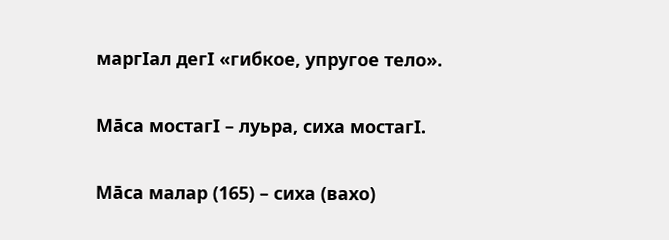маргIал дегI «гибкое, упругое тело».

Мāса мостагI – луьра, сиха мостагI.

Мāса малар (165) – сиха (вахо)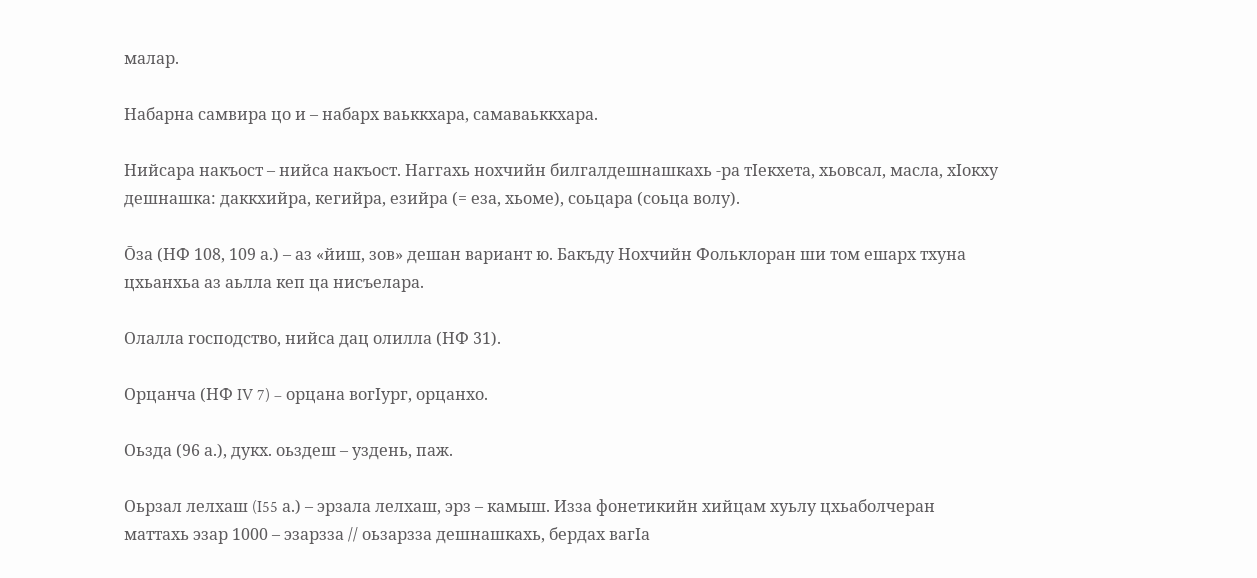малар.

Набарна самвира цо и – набарх ваьккхара, самаваьккхара.

Нийсара накъост – нийса накъост. Наггахь нохчийн билгалдешнашкахь -ра тIекхета, хьовсал, масла, хIокху дешнашка: даккхийра, кегийра, езийра (= еза, хьоме), соьцара (соьца волу).

Ōза (НФ 108, 109 а.) – аз «йиш, зов» дешан вариант ю. Бакъду Нохчийн Фольклоран ши том ешарх тхуна цхьанхьа аз аьлла кеп ца нисъелара.

Олалла господство, нийса дац олилла (НФ 31).

Орцанча (НФ IV 7) – орцана вогIург, орцанхо.

Оьзда (96 а.), дукх. оьздеш – уздень, паж.

Оьрзал лелхаш (I55 а.) – эрзала лелхаш, эрз – камыш. Изза фонетикийн хийцам хуьлу цхьаболчеран маттахь эзар 1000 – эзарзза // оьзарзза дешнашкахь, бердах вагIа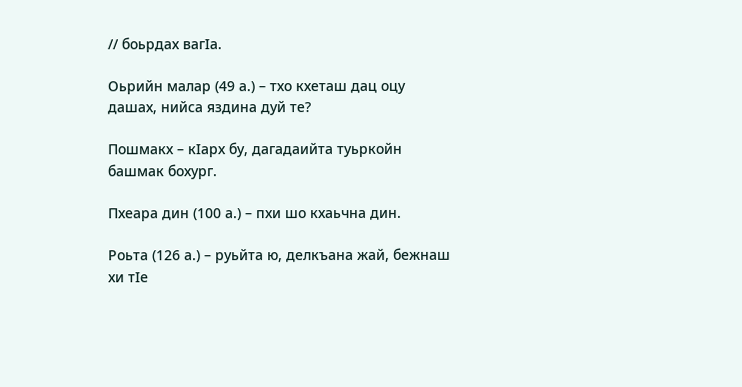// боьрдах вагIа.

Оьрийн малар (49 а.) – тхо кхеташ дац оцу дашах, нийса яздина дуй те?

Пошмакх – кIарх бу, дагадаийта туьркойн башмак бохург.

Пхеара дин (100 а.) – пхи шо кхаьчна дин.

Роьта (126 а.) – руьйта ю, делкъана жай, бежнаш хи тIе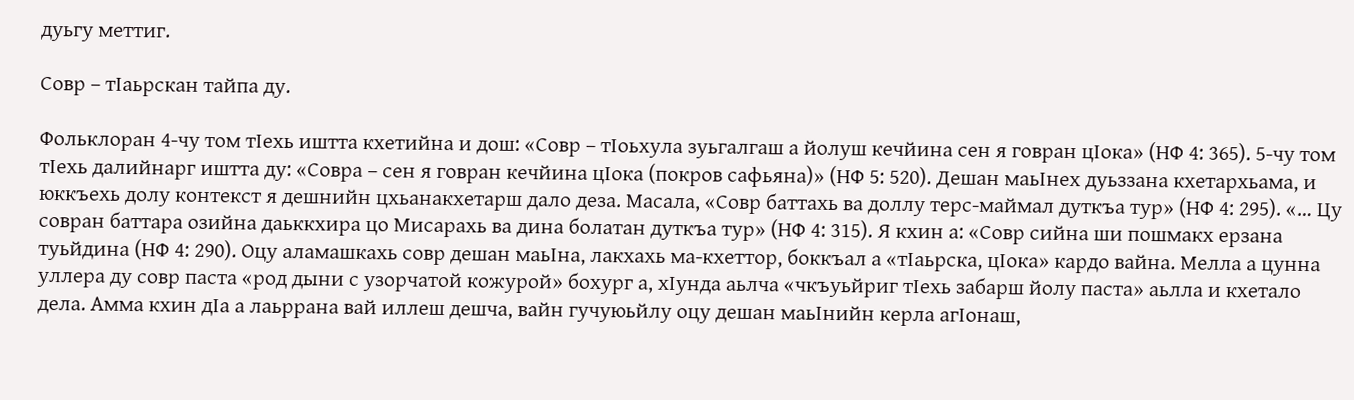дуьгу меттиг.

Совр – тIаьрскан тайпа ду.

Фольклоран 4-чу том тIехь иштта кхетийна и дош: «Совр – тIоьхула зуьгалгаш а йолуш кечйина сен я говран цIока» (НФ 4: 365). 5-чу том тIехь далийнарг иштта ду: «Совра – сен я говран кечйина цIока (покров сафьяна)» (НФ 5: 520). Дешан маьIнех дуьззана кхетархьама, и юккъехь долу контекст я дешнийн цхьанакхетарш дало деза. Масала, «Совр баттахь ва доллу терс-маймал дуткъа тур» (НФ 4: 295). «… Цу совран баттара озийна даьккхира цо Мисарахь ва дина болатан дуткъа тур» (НФ 4: 315). Я кхин а: «Совр сийна ши пошмакх ерзана туьйдина (НФ 4: 290). Оцу аламашкахь совр дешан маьIна, лакхахь ма-кхеттор, боккъал а «тIаьрска, цIока» кардо вайна. Мелла а цунна уллера ду совр паста «род дыни с узорчатой кожурой» бохург а, хIунда аьлча «чкъуьйриг тIехь забарш йолу паста» аьлла и кхетало дела. Амма кхин дIа а лаьррана вай иллеш дешча, вайн гучуюьйлу оцу дешан маьIнийн керла агIонаш,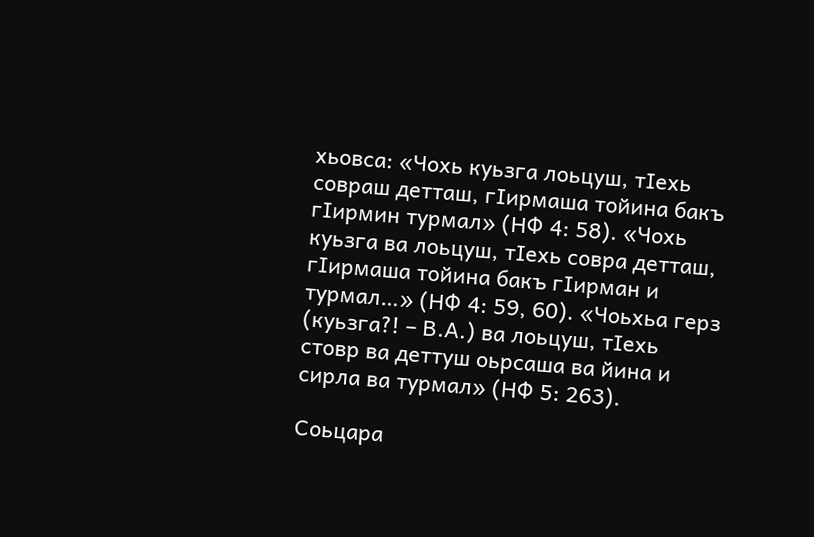хьовса: «Чохь куьзга лоьцуш, тIехь совраш детташ, гIирмаша тойина бакъ гIирмин турмал» (НФ 4: 58). «Чохь куьзга ва лоьцуш, тIехь совра детташ, гIирмаша тойина бакъ гIирман и турмал…» (НФ 4: 59, 60). «Чоьхьа герз (куьзга?! – В.А.) ва лоьцуш, тIехь стовр ва деттуш оьрсаша ва йина и сирла ва турмал» (НФ 5: 263).

Соьцара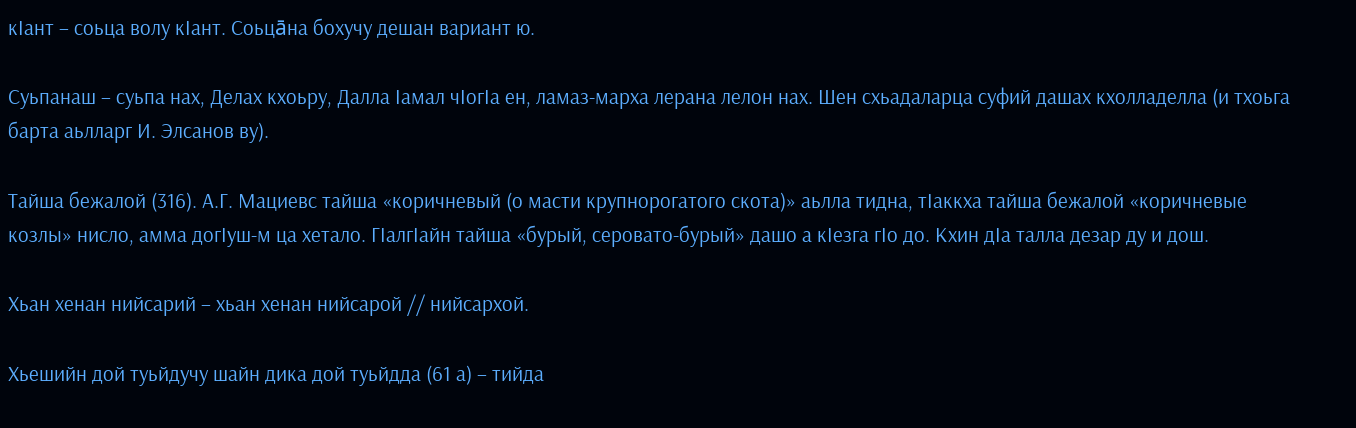кIант – соьца волу кIант. Соьцāна бохучу дешан вариант ю.

Суьпанаш – суьпа нах, Делах кхоьру, Далла Iамал чIогIа ен, ламаз-марха лерана лелон нах. Шен схьадаларца суфий дашах кхолладелла (и тхоьга барта аьлларг И. Элсанов ву).

Тайша бежалой (316). А.Г. Мациевс тайша «коричневый (о масти крупнорогатого скота)» аьлла тидна, тIаккха тайша бежалой «коричневые козлы» нисло, амма догIуш-м ца хетало. ГIалгIайн тайша «бурый, серовато-бурый» дашо а кIезга гIо до. Кхин дIа талла дезар ду и дош.

Хьан хенан нийсарий – хьан хенан нийсарой // нийсархой.

Хьешийн дой туьйдучу шайн дика дой туьйдда (61 а) – тийда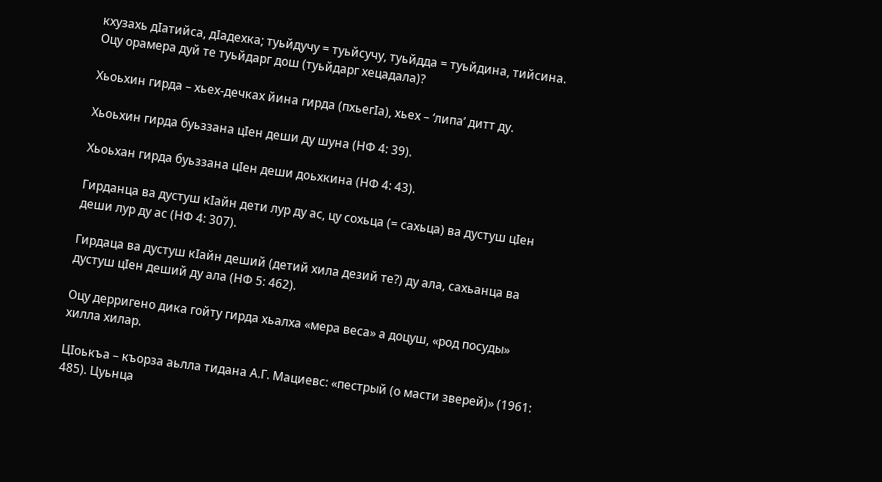кхузахь дIатийса, дIадехка; туьйдучу = туьйсучу, туьйдда = туьйдина, тийсина. Оцу орамера дуй те туьйдарг дош (туьйдарг хецадала)?

Хьоьхин гирда – хьех-дечках йина гирда (пхьегIа), хьех – ‘липа’ дитт ду.

Хьоьхин гирда буьззана цIен деши ду шуна (НФ 4: 39).

Хьоьхан гирда буьззана цIен деши доьхкина (НФ 4: 43).

Гирданца ва дустуш кIайн дети лур ду ас, цу сохьца (= сахьца) ва дустуш цIен деши лур ду ас (НФ 4: 307).

Гирдаца ва дустуш кIайн деший (детий хила дезий те?) ду ала, сахьанца ва дустуш цIен деший ду ала (НФ 5: 462).

Оцу дерригено дика гойту гирда хьалха «мера веса» а доцуш, «род посуды» хилла хилар.

ЦIоькъа – къорза аьлла тидана А.Г. Мациевс: «пестрый (о масти зверей)» (1961: 485). Цуьнца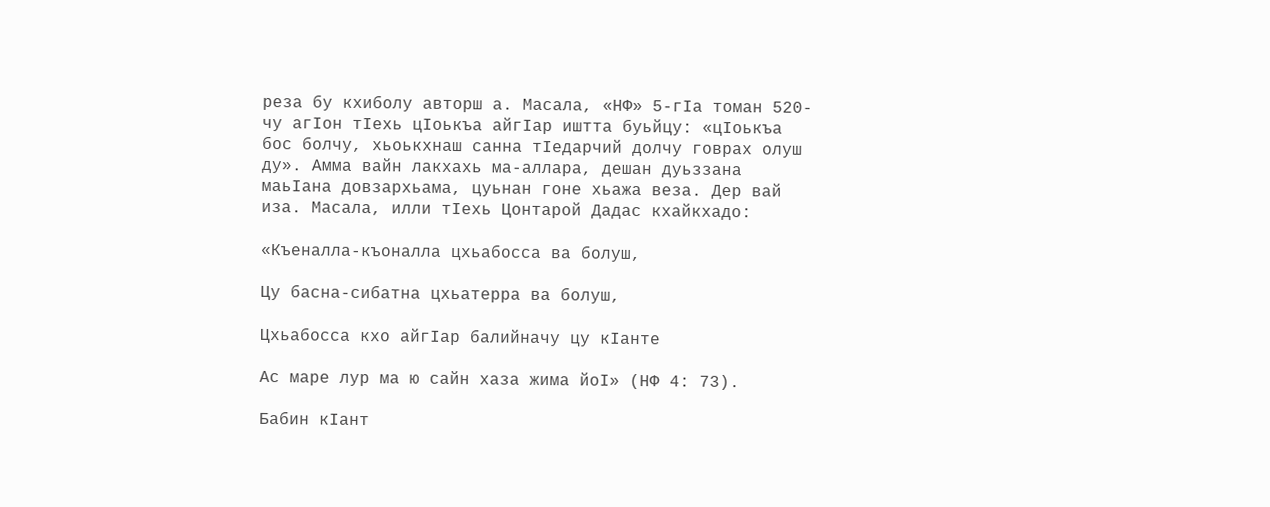реза бу кхиболу авторш а. Масала, «НФ» 5-гIа томан 520-чу агIон тIехь цIоькъа айгIар иштта буьйцу: «цIоькъа бос болчу, хьоькхнаш санна тIедарчий долчу говрах олуш ду». Амма вайн лакхахь ма-аллара, дешан дуьззана маьIана довзархьама, цуьнан гоне хьажа веза. Дер вай иза. Масала, илли тIехь Цонтарой Дадас кхайкхадо:

«Къеналла-къоналла цхьабосса ва болуш,

Цу басна-сибатна цхьатерра ва болуш,

Цхьабосса кхо айгIар балийначу цу кIанте

Ас маре лур ма ю сайн хаза жима йоI» (НФ 4: 73).

Бабин кIант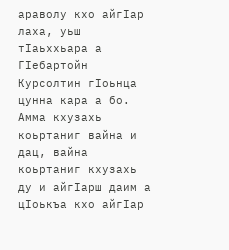араволу кхо айгIар лаха, уьш тIаьххьара а ГIебартойн Курсолтин гIоьнца цунна кара а бо. Амма кхузахь коьртаниг вайна и дац, вайна коьртаниг кхузахь ду и айгIарш даим а цIоькъа кхо айгIар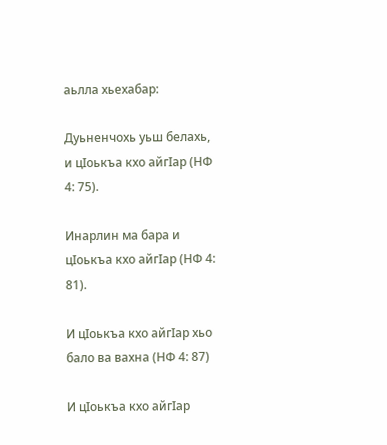аьлла хьехабар:

Дуьненчохь уьш белахь, и цIоькъа кхо айгIар (НФ 4: 75).

Инарлин ма бара и цIоькъа кхо айгIар (НФ 4: 81).

И цIоькъа кхо айгIар хьо бало ва вахна (НФ 4: 87)

И цIоькъа кхо айгIар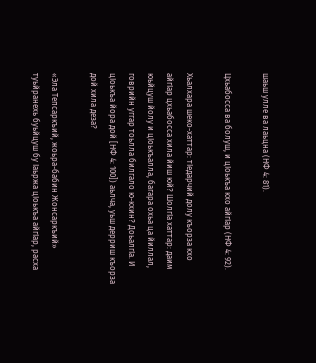шаьш улле ва лаьцна (НФ 4: 81).

Цхьабосса ва болуш, и цIоькъа кхо айгIар (НФ 4: 92).

Хьалхара шеко-хаттар: тIедарчий долу къорза кхо айгIар цхьабосса хила йиш юй? ШолгIа хаттар: даим юьйцуш йолу и цIоькъалла, багара охьа ца йиллал, говрийн уггар тоьлла билгало ю-кхин? ДоьалгIа. И цIоькъа йора дой [НФ 4: 100]) аьлча, уьш дерриш къорза дой хила деза?

«Эла Тепсаркъий, жоьра-бабин Жонсаркъий» туьйранехь буьйцуш бу Iаьржа цIоькъа айгIар, расха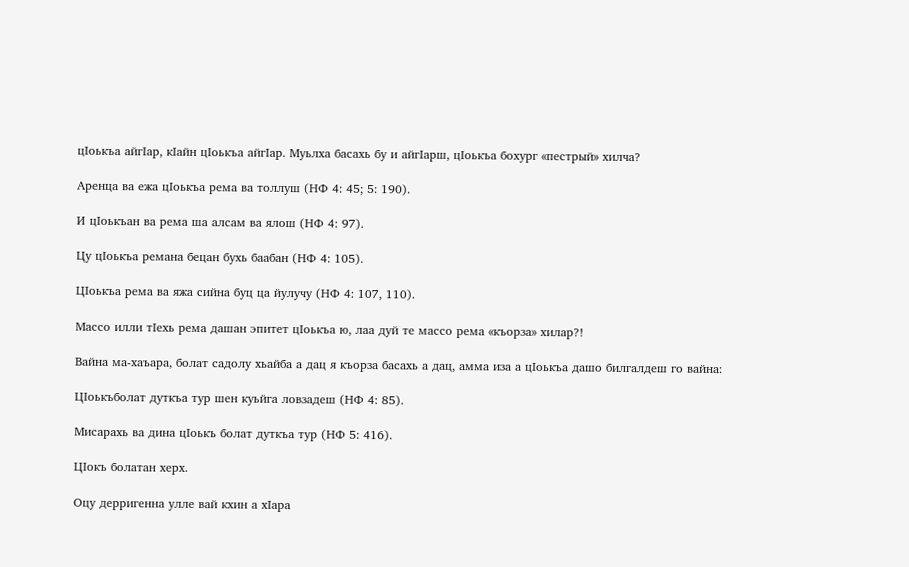цIоькъа айгIар, кIайн цIоькъа айгIар. Муьлха басахь бу и айгIарш, цIоькъа бохург «пестрый» хилча?

Аренца ва ежа цIоькъа рема ва толлуш (НФ 4: 45; 5: 190).

И цIоькъан ва рема ша алсам ва ялош (НФ 4: 97).

Цу цIоькъа ремана бецан бухь баабан (НФ 4: 105).

ЦIоькъа рема ва яжа сийна буц ца йулучу (НФ 4: 107, 110).

Массо илли тIехь рема дашан эпитет цIоькъа ю, лаа дуй те массо рема «къорза» хилар?!

Вайна ма-хаъара, болат садолу хьайба а дац я къорза басахь а дац, амма иза а цIоькъа дашо билгалдеш го вайна:

ЦIоькъболат дуткъа тур шен куьйга ловзадеш (НФ 4: 85).

Мисарахь ва дина цIоькъ болат дуткъа тур (НФ 5: 416).

ЦIокъ болатан херх.

Оцу дерригенна улле вай кхин а хIара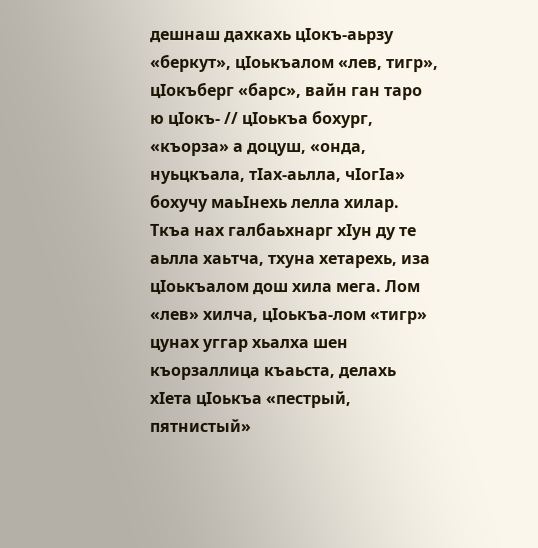дешнаш дахкахь цIокъ-аьрзу «беркут», цIоькъалом «лев, тигр», цIокъберг «барс», вайн ган таро ю цIокъ- // цIоькъа бохург, «къорза» а доцуш, «онда, нуьцкъала, тIах-аьлла, чIогIа» бохучу маьIнехь лелла хилар. Ткъа нах галбаьхнарг хIун ду те аьлла хаьтча, тхуна хетарехь, иза цIоькъалом дош хила мега. Лом «лев» хилча, цIоькъа-лом «тигр» цунах уггар хьалха шен къорзаллица къаьста, делахь хIета цIоькъа «пестрый, пятнистый»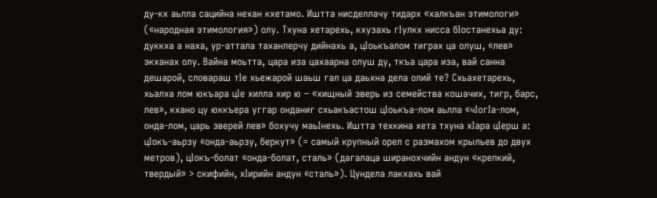ду-кх аьлла сацийна нехан кхетамо. Иштта нисделлачу тидарх «халкъан этимологи» («народная этимология») олу. Тхуна хетарехь, кхузахь гIулкх нисса бIостанехьа ду: дуккха а наха, ур-аттала таханлерчу дийнахь а, цIоькъалом тиграх ца олуш, «лев» экханах олу. Вайна моьтта, цара иза цахаарна олуш ду, ткъа цара иза, вай санна дешарой, словараш тIе хьежарой шаьш гал ца даьхна дела олий те? Схьахетарехь, хьалха лом юкъара цIе хилла хир ю – «хищный зверь из семейства кошачих, тигр, барс, лев», кхано цу юккъера уггар онданиг схьакъастош цIоькъа-лом аьлла «чIогIа-лом, онда-лом, царь зверей лев» бохучу маьIнехь. Иштта техкина хета тхуна хIара цIерш а: цIокъ-аьрзу «онда-аьрзу, беркут» (= самый крупный орел с размахом крыльев до двух метров), цIокъ-болат «онда-болат, сталь» (дагалаца ширанохчийн андун «крепкий, твердый» > скифийн, хIирийн андун «сталь»). Цундела лакхахь вай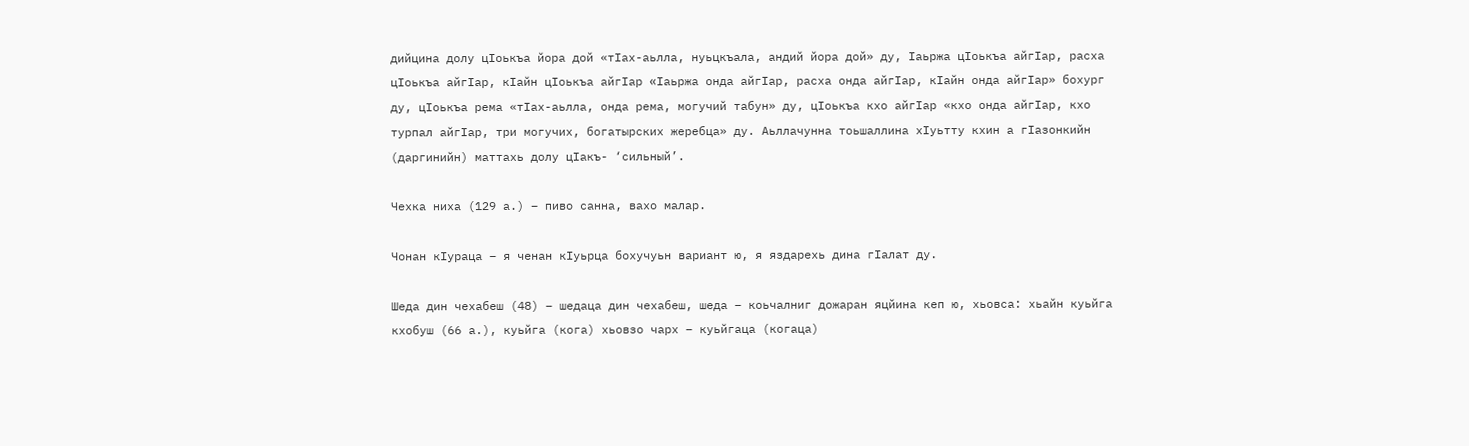дийцина долу цIоькъа йора дой «тIах-аьлла, нуьцкъала, андий йора дой» ду, Iаьржа цIоькъа айгIар, расха цIоькъа айгIар, кIайн цIоькъа айгIар «Iаьржа онда айгIар, расха онда айгIар, кIайн онда айгIар» бохург ду, цIоькъа рема «тIах-аьлла, онда рема, могучий табун» ду, цIоькъа кхо айгIар «кхо онда айгIар, кхо турпал айгIар, три могучих, богатырских жеребца» ду. Аьллачунна тоьшаллина хIуьтту кхин а гIазонкийн (даргинийн) маттахь долу цIакъ- ‘сильный’.

Чехка ниха (129 а.) – пиво санна, вахо малар.

Чонан кIураца – я ченан кIуьрца бохучуьн вариант ю, я яздарехь дина гIалат ду.

Шеда дин чехабеш (48) – шедаца дин чехабеш, шеда – коьчалниг дожаран яцйина кеп ю, хьовса: хьайн куьйга кхобуш (66 а.), куьйга (кога) хьовзо чарх – куьйгаца (когаца)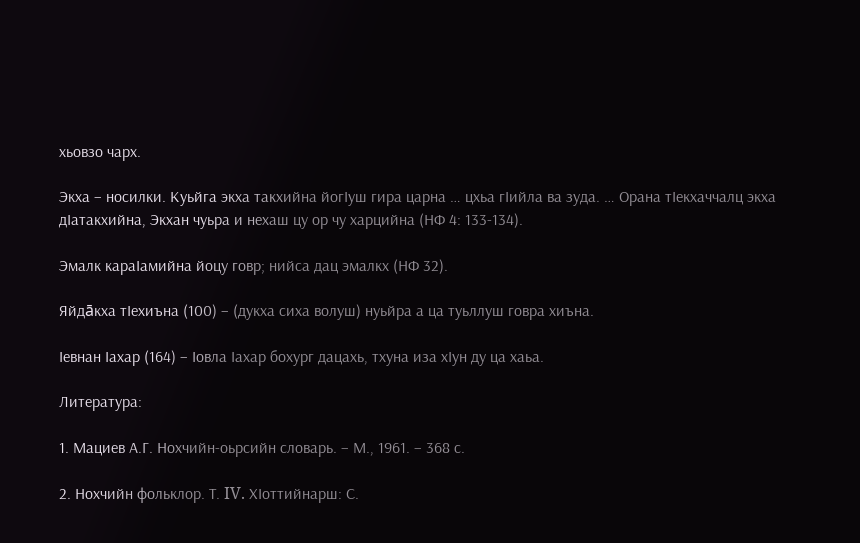хьовзо чарх.

Экха – носилки. Куьйга экха такхийна йогIуш гира царна … цхьа гIийла ва зуда. … Орана тIекхаччалц экха дIатакхийна, Экхан чуьра и нехаш цу ор чу харцийна (НФ 4: 133-134).

Эмалк караIамийна йоцу говр; нийса дац эмалкх (НФ 32).

Яйдāкха тIехиъна (100) – (дукха сиха волуш) нуьйра а ца туьллуш говра хиъна.

Iевнан Iахар (164) – Iовла Iахар бохург дацахь, тхуна иза хIун ду ца хаьа.

Литература:

1. Мациев А.Г. Нохчийн-оьрсийн словарь. – М., 1961. – 368 с.

2. Нохчийн фольклор. Т. IV. ХIоттийнарш: С.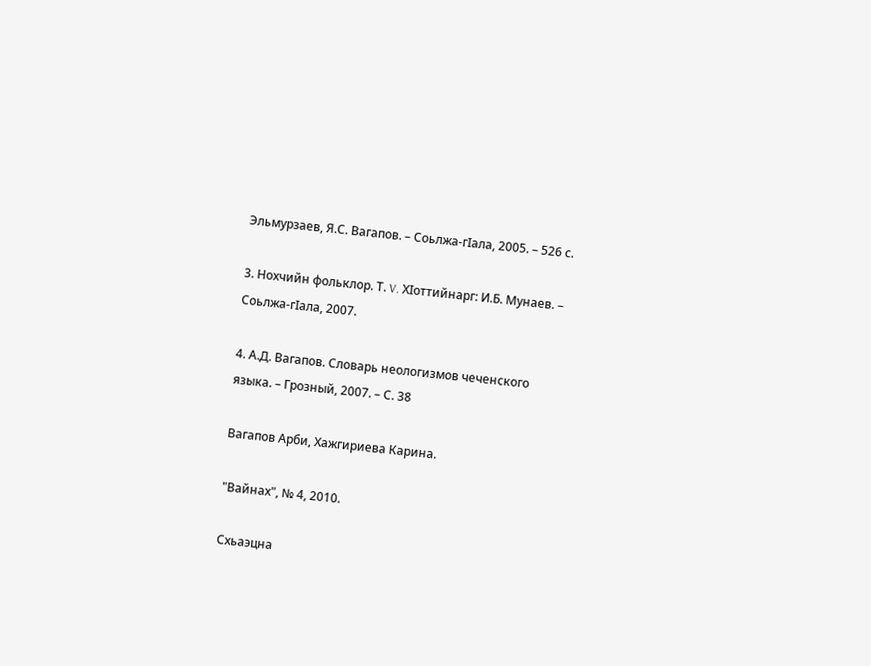Эльмурзаев, Я.С. Вагапов. – Соьлжа-гIала, 2005. – 526 с.

3. Нохчийн фольклор. Т. V. ХIоттийнарг: И.Б. Мунаев. – Соьлжа-гIала, 2007.

4. А.Д. Вагапов. Словарь неологизмов чеченского языка. – Грозный, 2007. – С. 38

Вагапов Арби, Хажгириева Карина.

"Вайнах", № 4, 2010.

Схьаэцна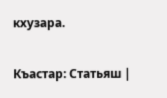кхузара.

Къастар: Статьяш |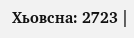Хьовсна: 2723 |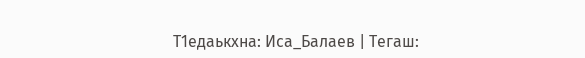Т1едаькхна: Иса_Балаев | Тегаш: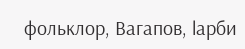фольклор, Вагапов, lарби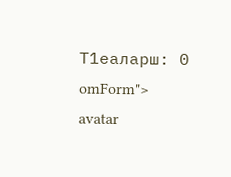Т1еаларш: 0
omForm">
avatar